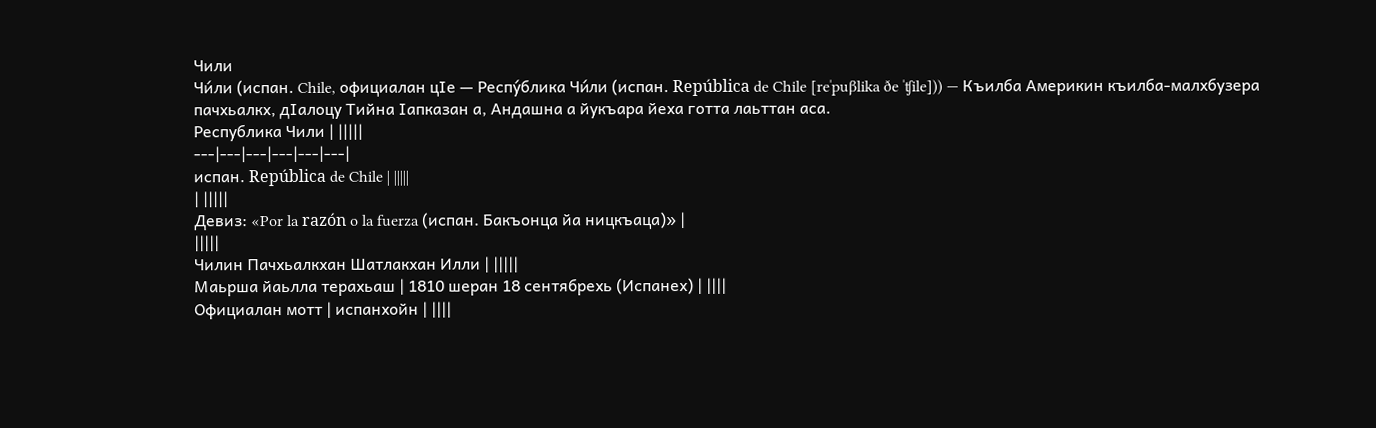Чили
Чи́ли (испан. Chile, официалан цӀе — Респу́блика Чи́ли (испан. República de Chile [reˈpuβlika ðe ˈʧile])) — Къилба Америкин къилба-малхбузера пачхьалкх, дӀалоцу Тийна Ӏапказан а, Андашна а йукъара йеха готта лаьттан аса.
Республика Чили | |||||
---|---|---|---|---|---|
испан. República de Chile | |||||
| |||||
Девиз: «Por la razón o la fuerza (испан. Бакъонца йа ницкъаца)» |
|||||
Чилин Пачхьалкхан Шатлакхан Илли | |||||
Маьрша йаьлла терахьаш | 1810 шеран 18 сентябрехь (Испанех) | ||||
Официалан мотт | испанхойн | ||||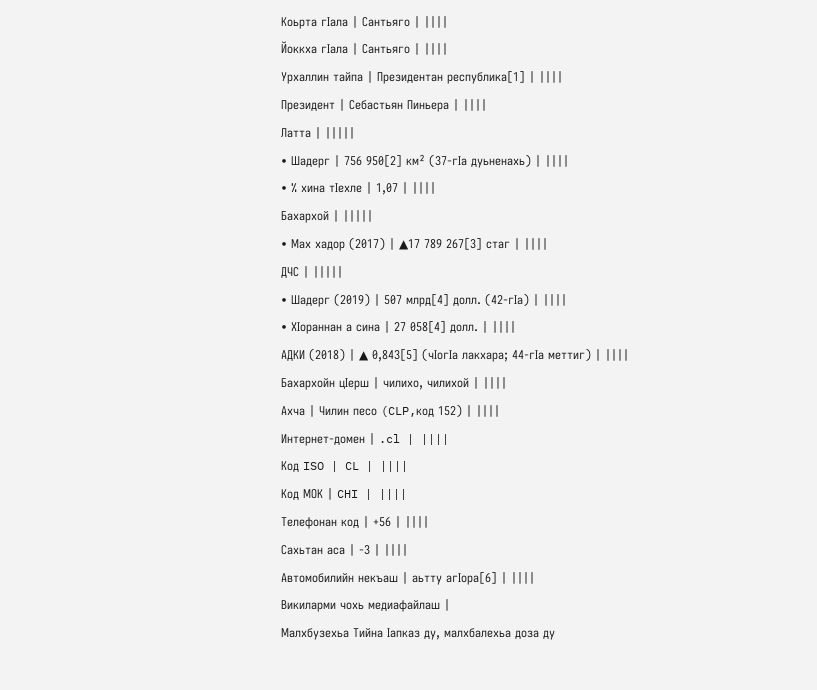Коьрта гӀала | Сантьяго | ||||
Йоккха гӀала | Сантьяго | ||||
Урхаллин тайпа | Президентан республика[1] | ||||
Президент | Себастьян Пиньера | ||||
Латта | |||||
• Шадерг | 756 950[2] км² (37-гӀа дуьненахь) | ||||
• % хина тӀехле | 1,07 | ||||
Бахархой | |||||
• Мах хадор (2017) | ▲17 789 267[3] стаг | ||||
ДЧС | |||||
• Шадерг (2019) | 507 млрд[4] долл. (42-гӀа) | ||||
• ХӀораннан а сина | 27 058[4] долл. | ||||
АДКИ (2018) | ▲ 0,843[5] (чӀогӀа лакхара; 44-гӀа меттиг) | ||||
Бахархойн цӀерш | чилихо, чилихой | ||||
Ахча | Чилин песо (CLP,код 152) | ||||
Интернет-домен | .cl | ||||
Код ISO | CL | ||||
Код МОК | CHI | ||||
Телефонан код | +56 | ||||
Сахьтан аса | -3 | ||||
Автомобилийн некъаш | аьтту агӀора[6] | ||||
Викиларми чохь медиафайлаш |
Малхбузехьа Тийна Ӏапказ ду, малхбалехьа доза ду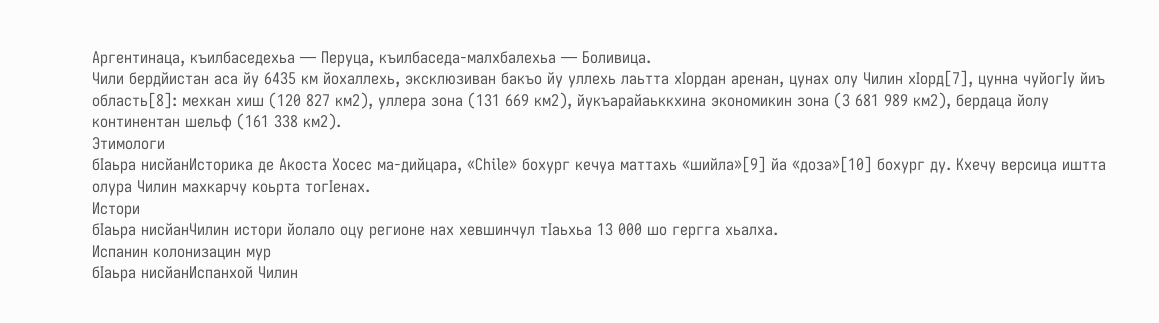Аргентинаца, къилбаседехьа — Перуца, къилбаседа-малхбалехьа — Боливица.
Чили бердйистан аса йу 6435 км йохаллехь, эксклюзиван бакъо йу уллехь лаьтта хӀордан аренан, цунах олу Чилин хӀорд[7], цунна чуйогӀу йиъ область[8]: мехкан хиш (120 827 км2), уллера зона (131 669 км2), йукъарайаьккхина экономикин зона (3 681 989 км2), бердаца йолу континентан шельф (161 338 км2).
Этимологи
бӀаьра нисйанИсторика де Акоста Хосес ма-дийцара, «Chile» бохург кечуа маттахь «шийла»[9] йа «доза»[10] бохург ду. Кхечу версица иштта олура Чилин махкарчу коьрта тогӀенах.
Истори
бӀаьра нисйанЧилин истори йолало оцу регионе нах хевшинчул тӀаьхьа 13 000 шо гергга хьалха.
Испанин колонизацин мур
бӀаьра нисйанИспанхой Чилин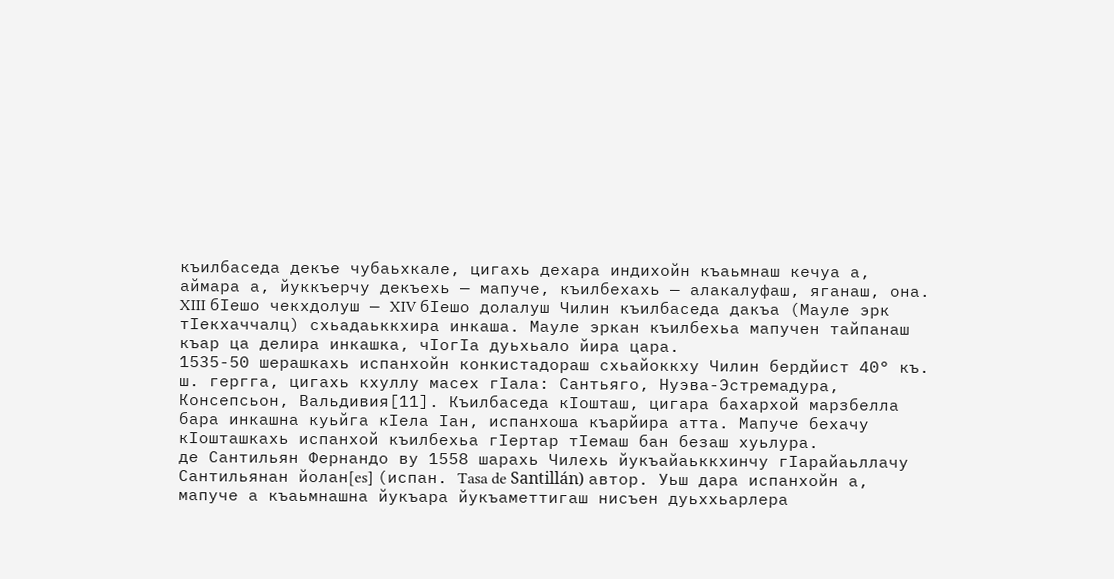къилбаседа декъе чубаьхкале, цигахь дехара индихойн къаьмнаш кечуа а, аймара а, йуккъерчу декъехь — мапуче, къилбехахь — алакалуфаш, яганаш, она.
XIII бӀешо чекхдолуш — XIV бӀешо долалуш Чилин къилбаседа дакъа (Мауле эрк тӀекхаччалц) схьадаьккхира инкаша. Мауле эркан къилбехьа мапучен тайпанаш къар ца делира инкашка, чӀогӀа дуьхьало йира цара.
1535-50 шерашкахь испанхойн конкистадораш схьайоккху Чилин бердйист 40° къ. ш. гергга, цигахь кхуллу масех гӀала: Сантьяго, Нуэва-Эстремадура, Консепсьон, Вальдивия[11]. Къилбаседа кӀошташ, цигара бахархой марзбелла бара инкашна куьйга кӀела Ӏан, испанхоша къарйира атта. Мапуче бехачу кӀошташкахь испанхой къилбехьа гӀертар тӀемаш бан безаш хуьлура.
де Сантильян Фернандо ву 1558 шарахь Чилехь йукъайаьккхинчу гӀарайаьллачу Сантильянан йолан[es] (испан. Tasa de Santillán) автор. Уьш дара испанхойн а, мапуче а къаьмнашна йукъара йукъаметтигаш нисъен дуьххьарлера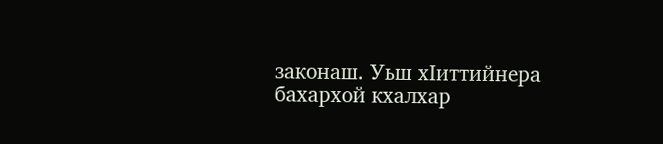законаш. Уьш хӀиттийнера бахархой кхалхар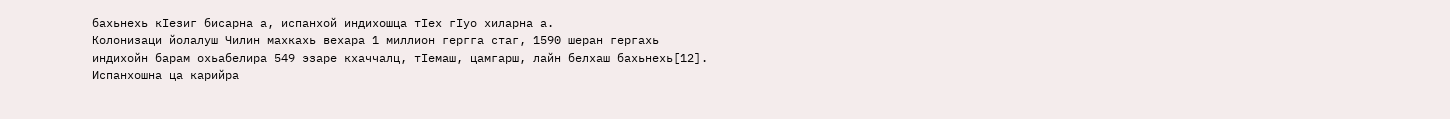бахьнехь кӀезиг бисарна а, испанхой индихошца тӀех гӀуо хиларна а.
Колонизаци йолалуш Чилин махкахь вехара 1 миллион гергга стаг, 1590 шеран гергахь индихойн барам охьабелира 549 эзаре кхаччалц, тӀемаш, цамгарш, лайн белхаш бахьнехь[12].
Испанхошна ца карийра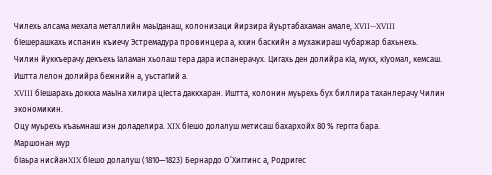Чилехь алсама мехала металлийн маьӀданаш, колонизаци йирзира йуьртабахаман амале, XVII—XVIII бӀешерашкахь испанин къиечу Эстремадура провинцера а, кхин баскийн а мухажираш чубаржар бахьнехь.
Чилин йуккъерачу декъехь Ӏаламан хьолаш тера дара испанерачух. Цигахь ден долийра кӀа, мукх, кӀуомал, кемсаш. Иштта лелон долийра бежнийн а, уьстагӀий а.
XVIII бӀешарахь доккха маьӀна хилира цӀеста даккхаран. Иштта, колонин муьрехь бух биллира таханлерачу Чилин экономикин.
Оцу муьрехь къаьмнаш иэн доладелира. XIX бӀешо долалуш метисаш бахархойх 80 % гергга бара.
Маршонан мур
бӀаьра нисйанXIX бӀешо долалуш (1810—1823) Бернардо О’Хиггинс а, Родригес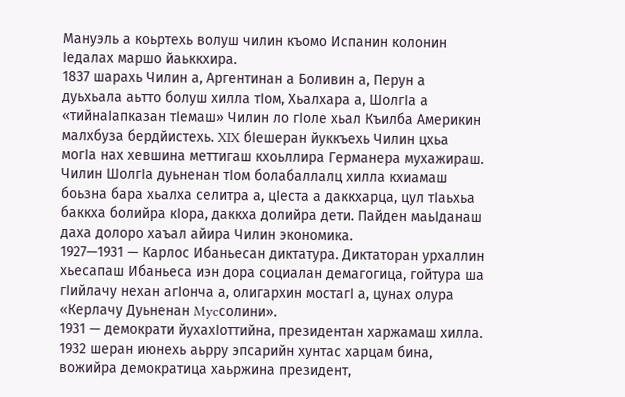Мануэль а коьртехь волуш чилин къомо Испанин колонин Ӏедалах маршо йаьккхира.
1837 шарахь Чилин а, Аргентинан а Боливин а, Перун а дуьхьала аьтто болуш хилла тӀом, Хьалхара а, ШолгӀа а «тийнаӀапказан тӀемаш» Чилин ло гӀоле хьал Къилба Америкин малхбуза бердйистехь. XIX бӀешеран йуккъехь Чилин цхьа могӀа нах хевшина меттигаш кхоьллира Германера мухажираш.
Чилин ШолгӀа дуьненан тӀом болабаллалц хилла кхиамаш боьзна бара хьалха селитра а, цӀеста а даккхарца, цул тӀаьхьа баккха болийра кӀора, даккха долийра дети. Пайден маьӀданаш даха долоро хаъал айира Чилин экономика.
1927—1931 — Карлос Ибаньесан диктатура. Диктаторан урхаллин хьесапаш Ибаньеса иэн дора социалан демагогица, гойтура ша гӀийлачу нехан агӀонча а, олигархин мостагӀ а, цунах олура «Керлачу Дуьненан Mycсолини».
1931 — демократи йухахӀоттийна, президентан харжамаш хилла.
1932 шеран июнехь аьрру эпсарийн хунтас харцам бина, вожийра демократица хаьржина президент,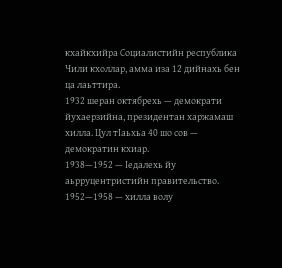кхайкхийра Социалистийн республика Чили кхоллар, амма иза 12 дийнахь бен ца лаьттира.
1932 шеран октябрехь — демократи йухаерзийна, президентан харжамаш хилла. Цул тӀаьхьа 40 шо сов — демократин кхиар.
1938—1952 — Ӏедалехь йу аьрруцентристийн правительство.
1952—1958 — хилла волу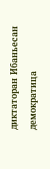диктаторан Ибаньесан демократица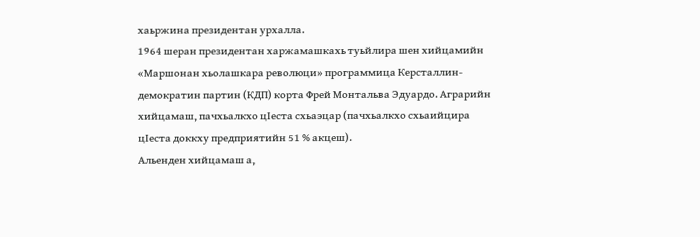хаьржина президентан урхалла.
1964 шеран президентан харжамашкахь туьйлира шен хийцамийн «Маршонан хьолашкара революци» программица Керсталлин-демократин партин (КДП) корта Фрей Монтальва Эдуардо. Аграрийн хийцамаш, пачхьалкхо цӀеста схьаэцар (пачхьалкхо схьаийцира цӀеста доккху предприятийн 51 % акцеш).
Альенден хийцамаш а,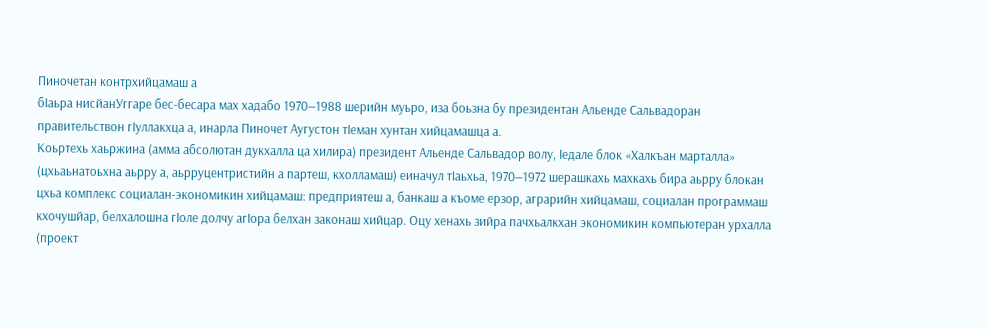Пиночетан контрхийцамаш а
бӀаьра нисйанУггаре бес-бесара мах хадабо 1970—1988 шерийн муьро, иза боьзна бу президентан Альенде Сальвадоран правительствон гӀуллакхца а, инарла Пиночет Аугустон тӀеман хунтан хийцамашца а.
Коьртехь хаьржина (амма абсолютан дукхалла ца хилира) президент Альенде Сальвадор волу, Ӏедале блок «Халкъан марталла» (цхьаьнатоьхна аьрру а, аьрруцентристийн а партеш, кхолламаш) еиначул тӀаьхьа, 1970—1972 шерашкахь махкахь бира аьрру блокан цхьа комплекс социалан-экономикин хийцамаш: предприятеш а, банкаш а къоме ерзор, аграрийн хийцамаш, социалан программаш кхочушйар, белхалошна гӀоле долчу агӀора белхан законаш хийцар. Оцу хенахь зийра пачхьалкхан экономикин компьютеран урхалла (проект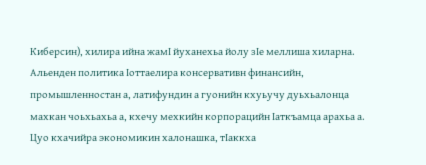Киберсин), хилира ийна жамӀ йуханехьа йолу зӀе меллиша хиларна. Альенден политика Ӏоттаелира консервативн финансийн, промышленностан а, латифундин а гуонийн кхуьучу дуьхьалонца махкан чоьхьахьа а, кхечу мехкийн корпорацийн Ӏаткъамца арахьа а. Цуо кхачийра экономикин халонашка, тӀаккха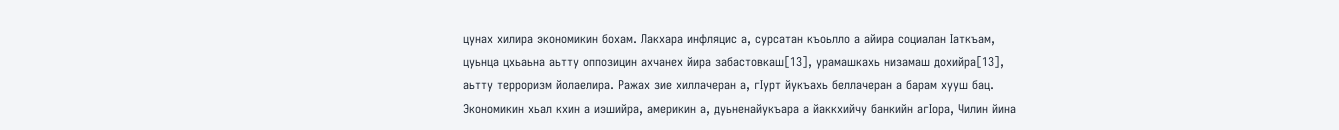цунах хилира экономикин бохам. Лакхара инфляцис а, сурсатан къоьлло а айира социалан Ӏаткъам, цуьнца цхьаьна аьтту оппозицин ахчанех йира забастовкаш[13], урамашкахь низамаш дохийра[13], аьтту терроризм йолаелира. Ражах зие хиллачеран а, гӀурт йукъахь беллачеран а барам хууш бац.
Экономикин хьал кхин а иэшийра, америкин а, дуьненайукъара а йаккхийчу банкийн агӀора, Чилин йина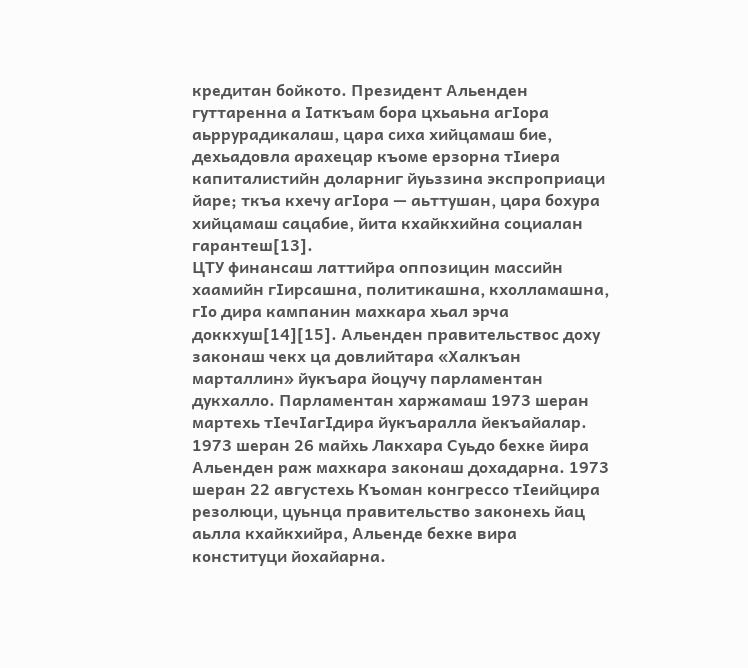кредитан бойкото. Президент Альенден гуттаренна а Ӏаткъам бора цхьаьна агӀора аьррурадикалаш, цара сиха хийцамаш бие, дехьадовла арахецар къоме ерзорна тӀиера капиталистийн доларниг йуьззина экспроприаци йаре; ткъа кхечу агӀора — аьттушан, цара бохура хийцамаш сацабие, йита кхайкхийна социалан гарантеш[13].
ЦТУ финансаш латтийра оппозицин массийн хаамийн гӀирсашна, политикашна, кхолламашна, гӀо дира кампанин махкара хьал эрча доккхуш[14][15]. Альенден правительствос доху законаш чекх ца довлийтара «Халкъан марталлин» йукъара йоцучу парламентан дукхалло. Парламентан харжамаш 1973 шеран мартехь тӀечӀагӀдира йукъаралла йекъайалар. 1973 шеран 26 майхь Лакхара Суьдо бехке йира Альенден раж махкара законаш дохадарна. 1973 шеран 22 августехь Къоман конгрессо тӀеийцира резолюци, цуьнца правительство законехь йац аьлла кхайкхийра, Альенде бехке вира конституци йохайарна.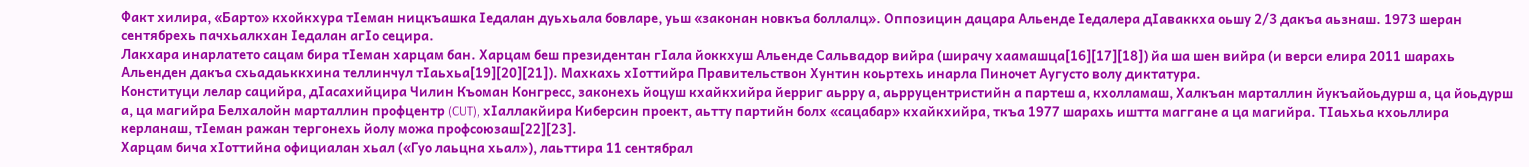Факт хилира, «Барто» кхойкхура тӀеман ницкъашка Ӏедалан дуьхьала бовларе, уьш «законан новкъа боллалц». Оппозицин дацара Альенде Ӏедалера дӀаваккха оьшу 2/3 дакъа аьзнаш. 1973 шеран сентябрехь пачхьалкхан Ӏедалан агӀо сецира.
Лакхара инарлатето сацам бира тӀеман харцам бан. Харцам беш президентан гӀала йоккхуш Альенде Сальвадор вийра (ширачу хаамашца[16][17][18]) йа ша шен вийра (и верси елира 2011 шарахь Альенден дакъа схьадаьккхина теллинчул тӀаьхьа[19][20][21]). Махкахь хӀоттийра Правительствон Хунтин коьртехь инарла Пиночет Аугусто волу диктатура.
Конституци лелар сацийра, дӀасахийцира Чилин Къоман Конгресс, законехь йоцуш кхайкхийра йерриг аьрру а, аьрруцентристийн а партеш а, кхолламаш, Халкъан марталлин йукъайоьдурш а, ца йоьдурш а, ца магийра Белхалойн марталлин профцентр (CUT), хӀаллакйира Киберсин проект, аьтту партийн болх «сацабар» кхайкхийра, ткъа 1977 шарахь иштта маггане а ца магийра. ТӀаьхьа кхоьллира керланаш, тӀеман ражан тергонехь йолу можа профсоюзаш[22][23].
Харцам бича хӀоттийна официалан хьал («Гуо лаьцна хьал»), лаьттира 11 сентябрал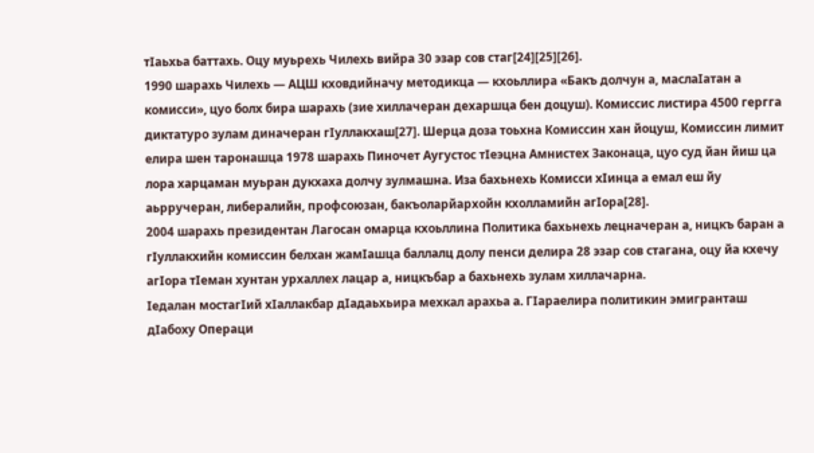тӀаьхьа баттахь. Оцу муьрехь Чилехь вийра 30 эзар сов стаг[24][25][26].
1990 шарахь Чилехь — АЦШ кховдийначу методикца — кхоьллира «Бакъ долчун а, маслаӀатан а комисси», цуо болх бира шарахь (зие хиллачеран дехаршца бен доцуш). Комиссис листира 4500 гергга диктатуро зулам диначеран гӀуллакхаш[27]. Шерца доза тоьхна Комиссин хан йоцуш, Комиссин лимит елира шен таронашца 1978 шарахь Пиночет Аугустос тӀеэцна Амнистех Законаца, цуо суд йан йиш ца лора харцаман муьран дукхаха долчу зулмашна. Иза бахьнехь Комисси хӀинца а емал еш йу аьрручеран, либералийн, профсоюзан, бакъоларйархойн кхолламийн агӀора[28].
2004 шарахь президентан Лагосан омарца кхоьллина Политика бахьнехь лецначеран а, ницкъ баран а гӀуллакхийн комиссин белхан жамӀашца баллалц долу пенси делира 28 эзар сов стагана, оцу йа кхечу агӀора тӀеман хунтан урхаллех лацар а, ницкъбар а бахьнехь зулам хиллачарна.
Ӏедалан мостагӀий хӀаллакбар дӀадаьхьира мехкал арахьа а. ГӀараелира политикин эмигранташ дӀабоху Операци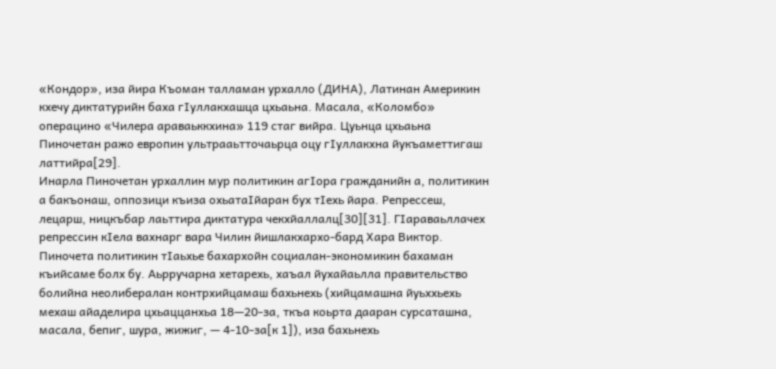«Кондор», иза йира Къоман талламан урхалло (ДИНА), Латинан Америкин кхечу диктатурийн баха гӀуллакхашца цхьаьна. Масала, «Коломбо» операцино «Чилера араваьккхина» 119 стаг вийра. Цуьнца цхьаьна Пиночетан ражо европин ультрааьтточаьрца оцу гӀуллакхна йукъаметтигаш латтийра[29].
Инарла Пиночетан урхаллин мур политикин агӀора гражданийн а, политикин а бакъонаш, оппозици къиза охьатаӀйаран бух тӀехь йара. Репрессеш, лецарш, ницкъбар лаьттира диктатура чекхйаллалц[30][31]. ГӀараваьллачех репрессин кӀела вахнарг вара Чилин йишлакхархо-бард Хара Виктор.
Пиночета политикин тӀаьхье бахархойн социалан-экономикин бахаман къийсаме болх бу. Аьрручарна хетарехь, хаъал йухайаьлла правительство болийна неолибералан контрхийцамаш бахьнехь (хийцамашна йуьххьехь мехаш айаделира цхьаццанхьа 18—20-за, ткъа коьрта дааран сурсаташна, масала, бепиг, шура, жижиг, — 4-10-за[к 1]), иза бахьнехь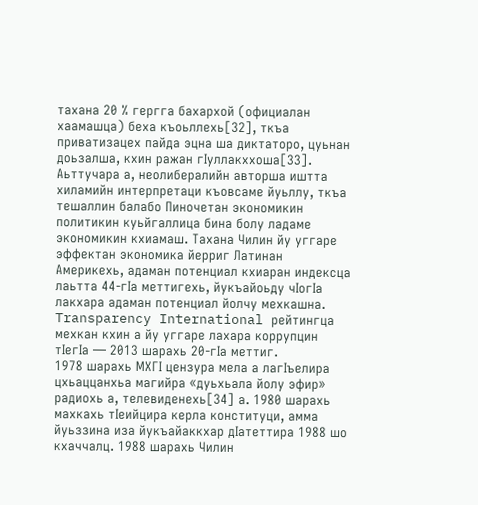тахана 20 % гергга бахархой (официалан хаамашца) беха къоьллехь[32], ткъа приватизацех пайда эцна ша диктаторо, цуьнан доьзалша, кхин ражан гӀуллакххоша[33].
Аьттучара а, неолибералийн авторша иштта хиламийн интерпретаци къовсаме йуьллу, ткъа тешаллин балабо Пиночетан экономикин политикин куьйгаллица бина болу ладаме экономикин кхиамаш. Тахана Чилин йу уггаре эффектан экономика йерриг Латинан Америкехь, адаман потенциал кхиаран индексца лаьтта 44-гӀа меттигехь, йукъайоьду чӀогӀа лакхара адаман потенциал йолчу мехкашна. Transparency International рейтингца мехкан кхин а йу уггаре лахара коррупцин тӀегӀа — 2013 шарахь 20-гӀа меттиг.
1978 шарахь МХГӀ цензура мела а лагӀъелира цхьаццанхьа магийра «дуьхьала йолу эфир» радиохь а, телевиденехь[34] а. 1980 шарахь махкахь тӀеийцира керла конституци, амма йуьззина иза йукъайаккхар дӀатеттира 1988 шо кхаччалц. 1988 шарахь Чилин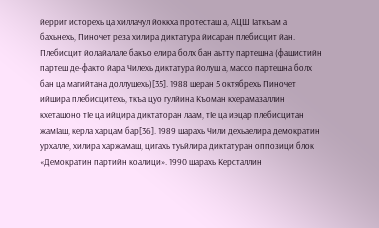йерриг исторехь ца хиллачул йоккха протесташ а, АЦШ Ӏаткъам а бахьнехь, Пиночет реза хилира диктатура йисаран плебисцит йан. Плебисцит йолайалале бакъо елира болх бан аьтту партешна (фашистийн партеш де-факто йара Чилехь диктатура йолуш а, массо партешна болх бан ца магийтана доллушехь)[35]. 1988 шеран 5 октябрехь Пиночет ийшира плебисцитехь, ткъа цуо гулйина Къоман кхерамазаллин кхеташоно тӀе ца ийцира диктаторан лаам, тӀе ца иэцар плебисцитан жамӀаш, керла харцам бар[36]. 1989 шарахь Чили дехьаелира демократин урхалле, хилира харжамаш, цигахь туьйлира диктатуран оппозици блок «Демократин партийн коалици». 1990 шарахь Керсталлин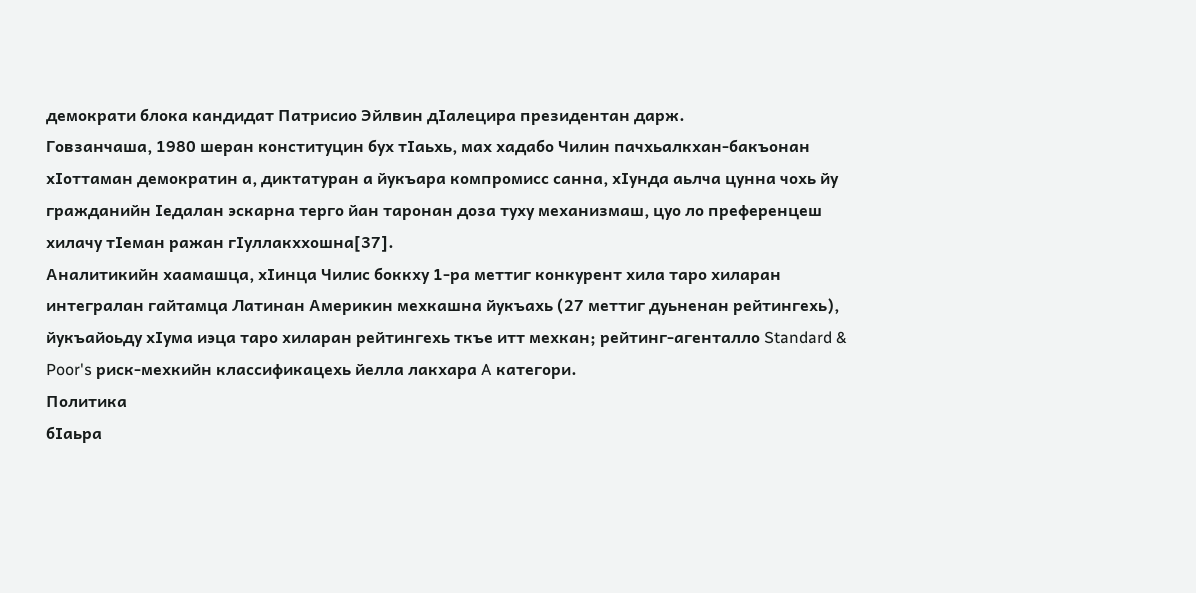демократи блока кандидат Патрисио Эйлвин дӀалецира президентан дарж.
Говзанчаша, 1980 шеран конституцин бух тӀаьхь, мах хадабо Чилин пачхьалкхан-бакъонан хӀоттаман демократин а, диктатуран а йукъара компромисс санна, хӀунда аьлча цунна чохь йу гражданийн Ӏедалан эскарна терго йан таронан доза туху механизмаш, цуо ло преференцеш хилачу тӀеман ражан гӀуллакххошна[37].
Аналитикийн хаамашца, хӀинца Чилис боккху 1-ра меттиг конкурент хила таро хиларан интегралан гайтамца Латинан Америкин мехкашна йукъахь (27 меттиг дуьненан рейтингехь), йукъайоьду хӀума иэца таро хиларан рейтингехь ткъе итт мехкан; рейтинг-агенталло Standard & Poor's риск-мехкийн классификацехь йелла лакхара A категори.
Политика
бӀаьра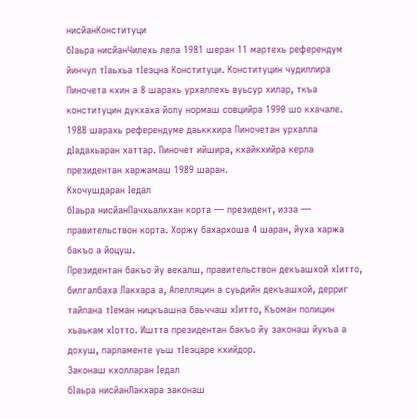нисйанКонституци
бӀаьра нисйанЧилехь лела 1981 шеран 11 мартехь референдум йинчул тӀаьхьа тӀеэцна Конституци. Конституцин чудиллира Пиночета кхин а 8 шарахь урхаллехь вуьсур хилар, ткъа конституцин дукхаха йолу нормаш совцийра 1990 шо кхачале.
1988 шарахь референдуме даьккхира Пиночетан урхалла дӀадахьаран хаттар. Пиночет ийшира, кхайкхийра керла президентан харжамаш 1989 шаран.
Кхочушдаран Ӏедал
бӀаьра нисйанПачхьалкхан корта — президент, изза — правительствон корта. Хоржу бахархоша 4 шаран, йуха харжа бакъо а йоцуш.
Президентан бакъо йу векалш, правительствон декъашхой хӀитто, билгалбаха Лакхара а, Апелляцин а суьдийн декъашхой, дерриг тайпана тӀеман ницкъашна баьччаш хӀитто, Къоман полицин хьаькам хӀотто. Иштта президентан бакъо йу законаш йукъа а дохуш, парламенте уьш тӀеэцаре кхийдор.
Законаш кхолларан Ӏедал
бӀаьра нисйанЛакхара законаш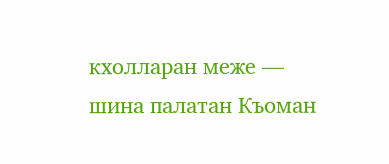кхолларан меже — шина палатан Къоман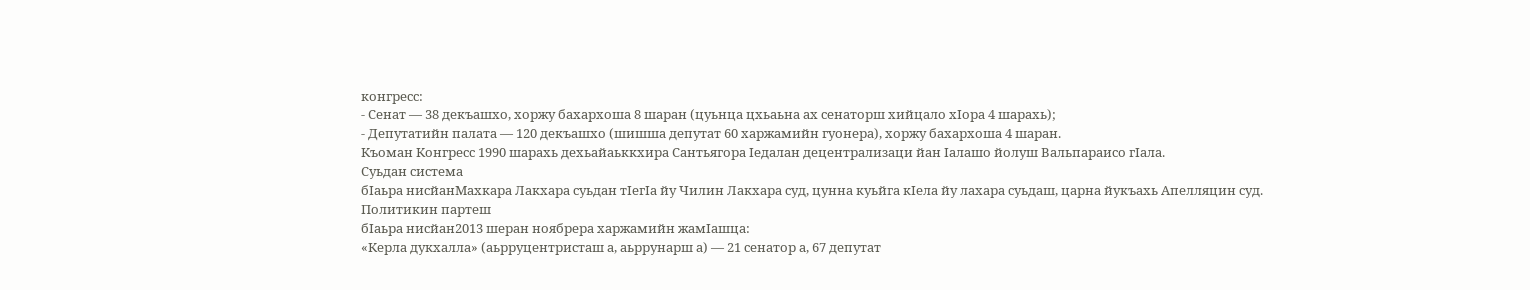конгресс:
- Сенат — 38 декъашхо, хоржу бахархоша 8 шаран (цуьнца цхьаьна ах сенаторш хийцало хӀора 4 шарахь);
- Депутатийн палата — 120 декъашхо (шишша депутат 60 харжамийн гуонера), хоржу бахархоша 4 шаран.
Къоман Конгресс 1990 шарахь дехьайаьккхира Сантьягора Ӏедалан децентрализаци йан Ӏалашо йолуш Вальпараисо гӀала.
Суьдан система
бӀаьра нисйанМахкара Лакхара суьдан тӀегӀа йу Чилин Лакхара суд, цунна куьйга кӀела йу лахара суьдаш, царна йукъахь Апелляцин суд.
Политикин партеш
бӀаьра нисйан2013 шеран ноябрера харжамийн жамӀашца:
«Керла дукхалла» (аьрруцентристаш а, аьррунарш а) — 21 сенатор а, 67 депутат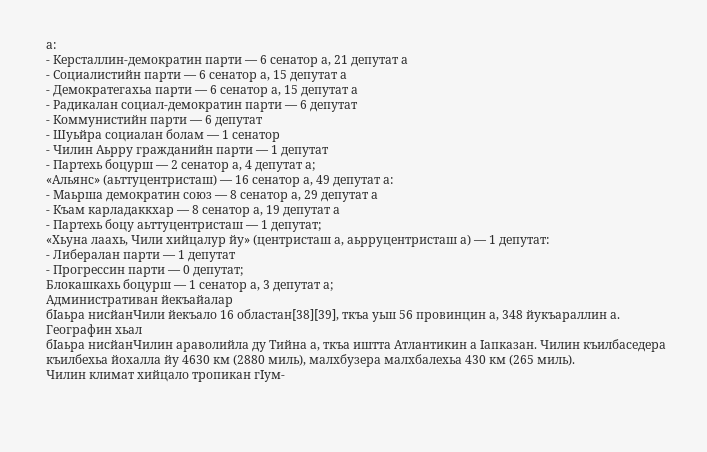а:
- Керсталлин-демократин парти — 6 сенатор а, 21 депутат а
- Социалистийн парти — 6 сенатор а, 15 депутат а
- Демократегахьа парти — 6 сенатор а, 15 депутат а
- Радикалан социал-демократин парти — 6 депутат
- Коммунистийн парти — 6 депутат
- Шуьйра социалан болам — 1 сенатор
- Чилин Аьрру гражданийн парти — 1 депутат
- Партехь боцурш — 2 сенатор а, 4 депутат а;
«Альянс» (аьттуцентристаш) — 16 сенатор а, 49 депутат а:
- Маьрша демократин союз — 8 сенатор а, 29 депутат а
- Къам карладаккхар — 8 сенатор а, 19 депутат а
- Партехь боцу аьттуцентристаш — 1 депутат;
«Хьуна лаахь, Чили хийцалур йу» (центристаш а, аьрруцентристаш а) — 1 депутат:
- Либералан парти — 1 депутат
- Прогрессин парти — 0 депутат;
Блокашкахь боцурш — 1 сенатор а, 3 депутат а;
Административан йекъайалар
бӀаьра нисйанЧили йекъало 16 областан[38][39], ткъа уьш 56 провинцин а, 348 йукъараллин а.
Географин хьал
бӀаьра нисйанЧилин араволийла ду Тийна а, ткъа иштта Атлантикин а Ӏапказан. Чилин къилбаседера къилбехьа йохалла йу 4630 км (2880 миль), малхбузера малхбалехьа 430 км (265 миль).
Чилин климат хийцало тропикан гӀум-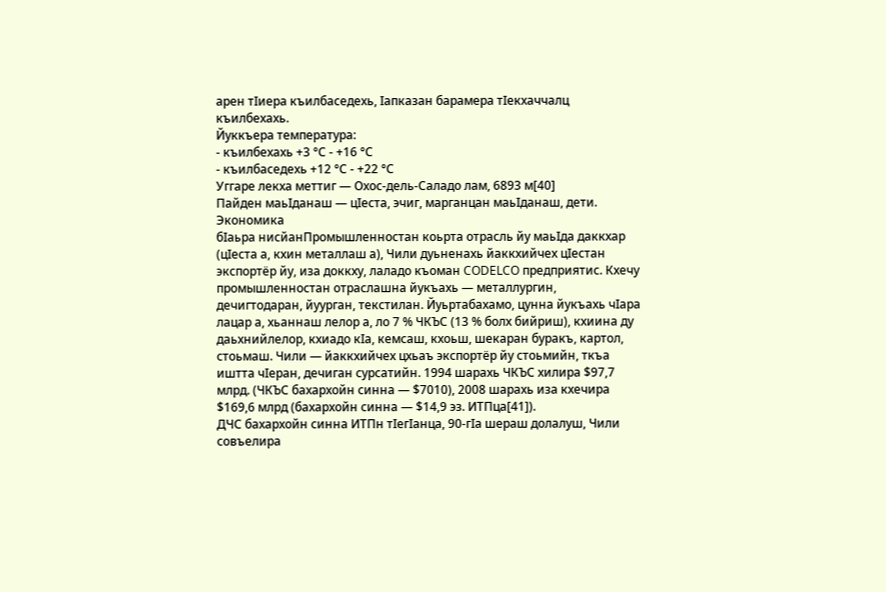арен тӀиера къилбаседехь, Ӏапказан барамера тӀекхаччалц къилбехахь.
Йуккъера температура:
- къилбехахь +3 °С - +16 °С
- къилбаседехь +12 °С - +22 °С
Уггаре лекха меттиг — Охос-дель-Саладо лам, 6893 м[40]
Пайден маьӀданаш — цӀеста, эчиг, марганцан маьӀданаш, дети.
Экономика
бӀаьра нисйанПромышленностан коьрта отрасль йу маьӀда даккхар (цӀеста а, кхин металлаш а), Чили дуьненахь йаккхийчех цӀестан экспортёр йу, иза доккху, лаладо къоман CODELCO предприятис. Кхечу промышленностан отраслашна йукъахь — металлургин, дечигтодаран, йуурган, текстилан. Йуьртабахамо, цунна йукъахь чӀара лацар а, хьаннаш лелор а, ло 7 % ЧКЪС (13 % болх бийриш), кхиина ду даьхнийлелор, кхиадо кӀа, кемсаш, кхоьш, шекаран буракъ, картол, стоьмаш. Чили — йаккхийчех цхьаъ экспортёр йу стоьмийн, ткъа иштта чӀеран, дечиган сурсатийн. 1994 шарахь ЧКЪС хилира $97,7 млрд. (ЧКЪС бахархойн синна — $7010), 2008 шарахь иза кхечира $169,6 млрд (бахархойн синна — $14,9 эз. ИТПца[41]).
ДЧС бахархойн синна ИТПн тӀегӀанца, 90-гӀа шераш долалуш, Чили совъелира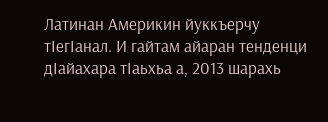Латинан Америкин йуккъерчу тӀегӀанал. И гайтам айаран тенденци дӀайахара тӀаьхьа а, 2013 шарахь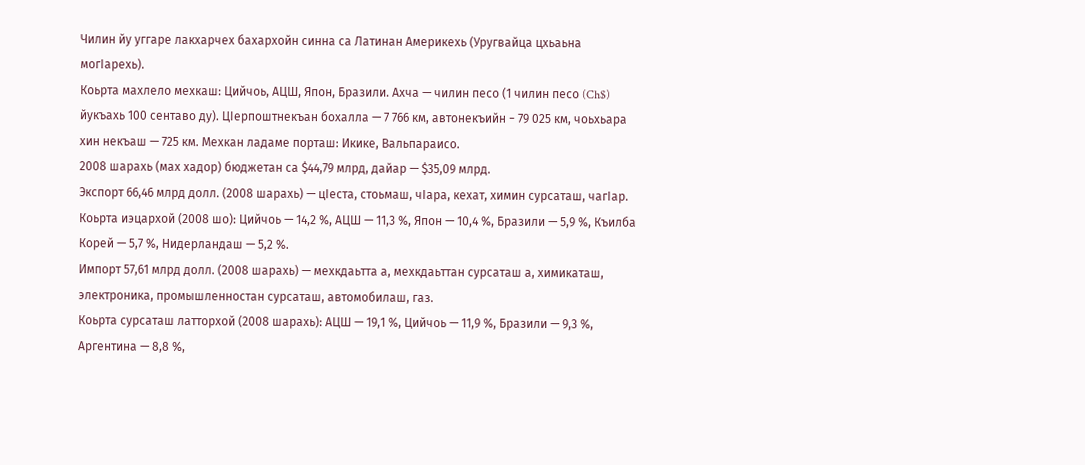Чилин йу уггаре лакхарчех бахархойн синна са Латинан Америкехь (Уругвайца цхьаьна могӀарехь).
Коьрта махлело мехкаш: Цийчоь, АЦШ, Япон, Бразили. Ахча — чилин песо (1 чилин песо (Ch$) йукъахь 100 сентаво ду). ЦӀерпоштнекъан бохалла — 7 766 км, автонекъийн − 79 025 км, чоьхьара хин некъаш — 725 км. Мехкан ладаме порташ: Икике, Вальпараисо.
2008 шарахь (мах хадор) бюджетан са $44,79 млрд, дайар — $35,09 млрд.
Экспорт 66,46 млрд долл. (2008 шарахь) — цӀеста, стоьмаш, чӀара, кехат, химин сурсаташ, чагӀар.
Коьрта иэцархой (2008 шо): Цийчоь — 14,2 %, АЦШ — 11,3 %, Япон — 10,4 %, Бразили — 5,9 %, Къилба Корей — 5,7 %, Нидерландаш — 5,2 %.
Импорт 57,61 млрд долл. (2008 шарахь) — мехкдаьтта а, мехкдаьттан сурсаташ а, химикаташ, электроника, промышленностан сурсаташ, автомобилаш, газ.
Коьрта сурсаташ латторхой (2008 шарахь): АЦШ — 19,1 %, Цийчоь — 11,9 %, Бразили — 9,3 %, Аргентина — 8,8 %,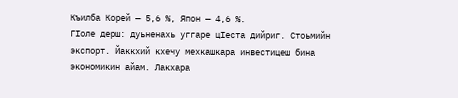Къилба Корей — 5,6 %, Япон — 4,6 %.
ГӀоле дерш: дуьненахь уггаре цӀеста дийриг. Стоьмийн экспорт. Йаккхий кхечу мехкашкара инвестицеш бина экономикин айам. Лакхара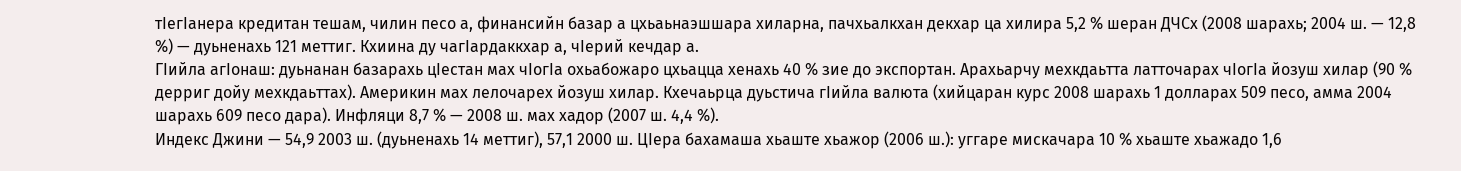тӀегӀанера кредитан тешам, чилин песо а, финансийн базар а цхьаьнаэшшара хиларна, пачхьалкхан декхар ца хилира 5,2 % шеран ДЧСх (2008 шарахь; 2004 ш. — 12,8 %) — дуьненахь 121 меттиг. Кхиина ду чагӀардаккхар а, чӀерий кечдар а.
ГӀийла агӀонаш: дуьнанан базарахь цӀестан мах чӀогӀа охьабожаро цхьацца хенахь 40 % зие до экспортан. Арахьарчу мехкдаьтта латточарах чӀогӀа йозуш хилар (90 % дерриг дойу мехкдаьттах). Америкин мах лелочарех йозуш хилар. Кхечаьрца дуьстича гӀийла валюта (хийцаран курс 2008 шарахь 1 долларах 509 песо, амма 2004 шарахь 609 песо дара). Инфляци 8,7 % — 2008 ш. мах хадор (2007 ш. 4,4 %).
Индекс Джини — 54,9 2003 ш. (дуьненахь 14 меттиг), 57,1 2000 ш. ЦӀера бахамаша хьаште хьажор (2006 ш.): уггаре мискачара 10 % хьаште хьажадо 1,6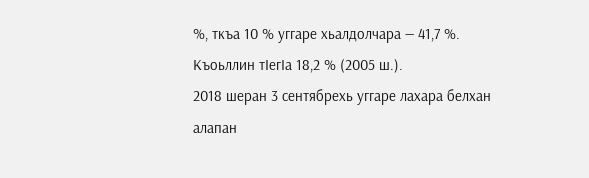%, ткъа 10 % уггаре хьалдолчара — 41,7 %. Къоьллин тӀегӀа 18,2 % (2005 ш.).
2018 шеран 3 сентябрехь уггаре лахара белхан алапан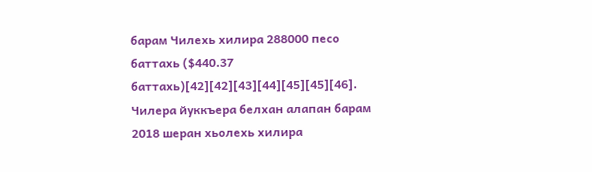барам Чилехь хилира 288000 песо баттахь ($440.37 баттахь)[42][42][43][44][45][45][46]. Чилера йуккъера белхан алапан барам 2018 шеран хьолехь хилира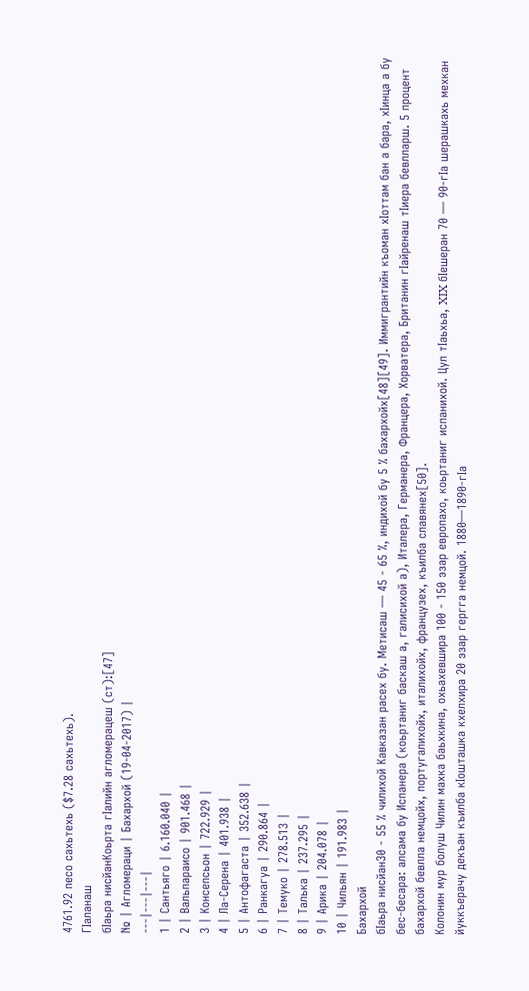4761.92 песо сахьтехь ($7.28 сахьтехь).
ГӀаланаш
бӀаьра нисйанКоьрта гӀалийн агломерацеш (ст):[47]
№ | Агломераци | Бахархой (19-04-2017) |
---|---|---|
1 | Сантьяго | 6.160.040 |
2 | Вальпараисо | 901.468 |
3 | Консепсьон | 722.929 |
4 | Ла-Серена | 401.938 |
5 | Антофагаста | 352.638 |
6 | Ранкагуа | 290.864 |
7 | Темуко | 278.513 |
8 | Талька | 237.295 |
9 | Арика | 204.078 |
10 | Чильян | 191.983 |
Бахархой
бӀаьра нисйан30 - 55 % чилихой Кавказан расех бу. Метисаш — 45 - 65 %, индихой бу 5 % бахархойх[48][49]. Иммигрантийн къоман хӀоттам бан а бара, хӀинца а бу бес-бесара: алсама бу Испанера (коьртаниг баскаш а, галисихой а), Италера, Германера, Францера, Хорватера, Британин гӀайренаш тӀиера бевлларш. 5 процент бахархой бевлла немцойх, португалихойх, италихойх, французех, къилба славянех[50].
Колонин мур болуш Чилин махка баьхкина, охьахевшира 100 - 150 эзар европахо, коьртаниг испанихой. Цул тӀаьхьа, XIX бӀешеран 70 — 90-гӀа шерашкахь мехкан йуккъерачу декъан къилба кӀошташка кхелхира 20 эзар гергга немцой. 1880—1890-гӀа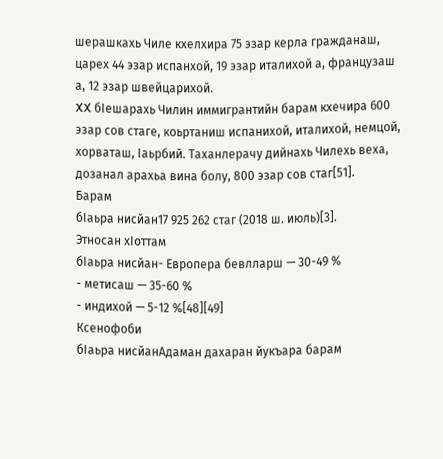шерашкахь Чиле кхелхира 75 эзар керла гражданаш, царех 44 эзар испанхой, 19 эзар италихой а, французаш а, 12 эзар швейцарихой.
XX бӀешарахь Чилин иммигрантийн барам кхечира 600 эзар сов стаге, коьртаниш испанихой, италихой, немцой, хорваташ, Ӏаьрбий. Таханлерачу дийнахь Чилехь веха, дозанал арахьа вина болу, 800 эзар сов стаг[51].
Барам
бӀаьра нисйан17 925 262 стаг (2018 ш. июль)[3].
Этносан хӀоттам
бӀаьра нисйан- Европера бевлларш — 30-49 %
- метисаш — 35-60 %
- индихой — 5-12 %[48][49]
Ксенофоби
бӀаьра нисйанАдаман дахаран йукъара барам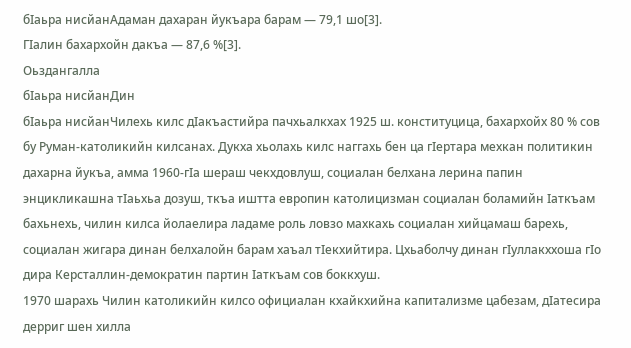бӀаьра нисйанАдаман дахаран йукъара барам — 79,1 шо[3].
ГӀалин бахархойн дакъа — 87,6 %[3].
Оьздангалла
бӀаьра нисйанДин
бӀаьра нисйанЧилехь килс дӀакъастийра пачхьалкхах 1925 ш. конституцица, бахархойх 80 % сов бу Руман-католикийн килсанах. Дукха хьолахь килс наггахь бен ца гӀертара мехкан политикин дахарна йукъа, амма 1960-гӀа шераш чекхдовлуш, социалан белхана лерина папин энцикликашна тӀаьхьа дозуш, ткъа иштта европин католицизман социалан боламийн Ӏаткъам бахьнехь, чилин килса йолаелира ладаме роль ловзо махкахь социалан хийцамаш барехь, социалан жигара динан белхалойн барам хаъал тӀекхийтира. Цхьаболчу динан гӀуллакххоша гӀо дира Керсталлин-демократин партин Ӏаткъам сов боккхуш.
1970 шарахь Чилин католикийн килсо официалан кхайкхийна капитализме цабезам, дӀатесира дерриг шен хилла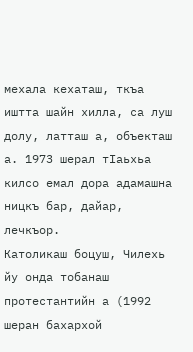мехала кехаташ, ткъа иштта шайн хилла, са луш долу, латташ а, объекташ а. 1973 шерал тӀаьхьа килсо емал дора адамашна ницкъ бар, дайар, лечкъор.
Католикаш боцуш, Чилехь йу онда тобанаш протестантийн а (1992 шеран бахархой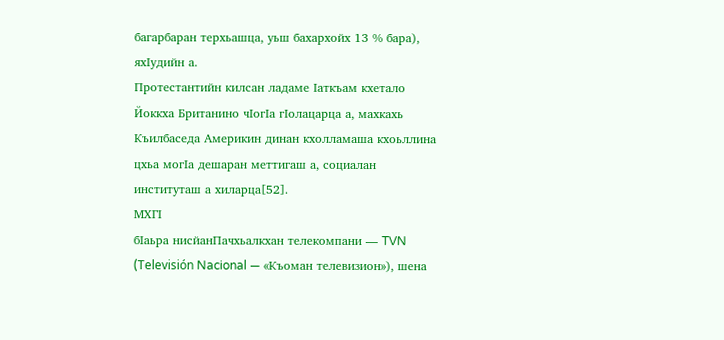багарбаран терхьашца, уьш бахархойх 13 % бара), яхӀудийн а.
Протестантийн килсан ладаме Ӏаткъам кхетало Йоккха Британино чӀогӀа гӀолацарца а, махкахь Къилбаседа Америкин динан кхолламаша кхоьллина цхьа могӀа дешаран меттигаш а, социалан институташ а хиларца[52].
МХГӀ
бӀаьра нисйанПачхьалкхан телекомпани — TVN (Televisión Nacional — «Къоман телевизион»), шена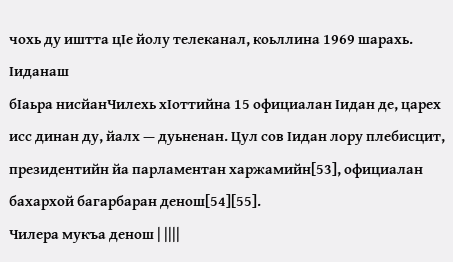чохь ду иштта цӀе йолу телеканал, коьллина 1969 шарахь.
Ӏиданаш
бӀаьра нисйанЧилехь хӀоттийна 15 официалан Ӏидан де, царех исс динан ду, йалх — дуьненан. Цул сов Ӏидан лору плебисцит, президентийн йа парламентан харжамийн[53], официалан бахархой багарбаран денош[54][55].
Чилера мукъа денош | ||||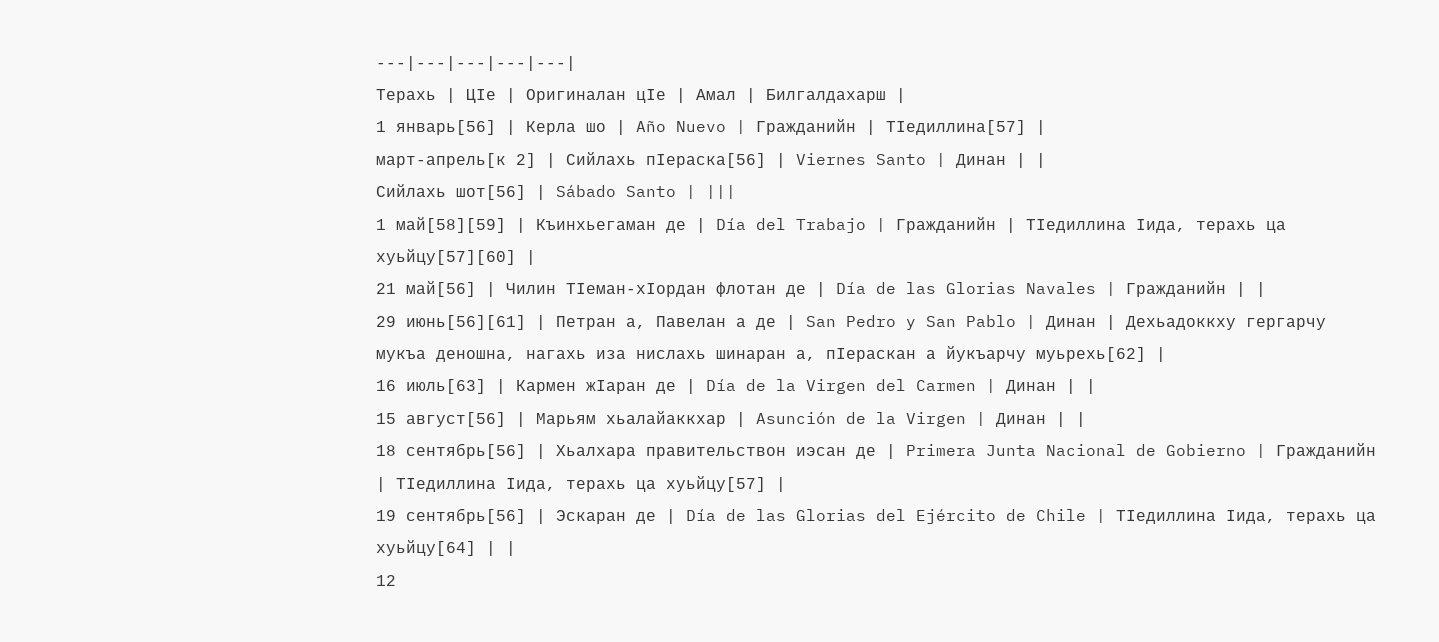---|---|---|---|---|
Терахь | ЦӀе | Оригиналан цӀе | Амал | Билгалдахарш |
1 январь[56] | Керла шо | Año Nuevo | Гражданийн | ТӀедиллина[57] |
март-апрель[к 2] | Сийлахь пӀераска[56] | Viernes Santo | Динан | |
Сийлахь шот[56] | Sábado Santo | |||
1 май[58][59] | Къинхьегаман де | Día del Trabajo | Гражданийн | ТӀедиллина Ӏида, терахь ца хуьйцу[57][60] |
21 май[56] | Чилин ТӀеман-хӀордан флотан де | Día de las Glorias Navales | Гражданийн | |
29 июнь[56][61] | Петран а, Павелан а де | San Pedro y San Pablo | Динан | Дехьадоккху гергарчу мукъа деношна, нагахь иза нислахь шинаран а, пӀераскан а йукъарчу муьрехь[62] |
16 июль[63] | Кармен жӀаран де | Día de la Virgen del Carmen | Динан | |
15 август[56] | Марьям хьалайаккхар | Asunción de la Virgen | Динан | |
18 сентябрь[56] | Хьалхара правительствон иэсан де | Primera Junta Nacional de Gobierno | Гражданийн | ТӀедиллина Ӏида, терахь ца хуьйцу[57] |
19 сентябрь[56] | Эскаран де | Día de las Glorias del Ejército de Chile | ТӀедиллина Ӏида, терахь ца хуьйцу[64] | |
12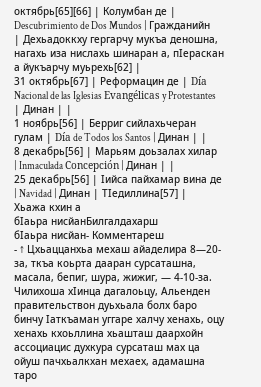октябрь[65][66] | Колумбан де | Descubrimiento de Dos Mundos | Гражданийн | Дехьадоккху гергарчу мукъа деношна, нагахь иза нислахь шинаран а, пӀераскан а йукъарчу муьрехь[62] |
31 октябрь[67] | Реформацин де | Día Nacional de las Iglesias Evangélicas y Protestantes | Динан | |
1 ноябрь[56] | Берриг сийлахьчеран гулам | Día de Todos los Santos | Динан | |
8 декабрь[56] | Марьям доьзалах хилар | Inmaculada Concepción | Динан | |
25 декабрь[56] | Ӏийса пайхамар вина де | Navidad | Динан | ТӀедиллина[57] |
Хьажа кхин а
бӀаьра нисйанБилгалдахарш
бӀаьра нисйан- Комментареш
- ↑ Цхьаццанхьа мехаш айаделира 8—20-за, ткъа коьрта дааран сурсаташна, масала, бепиг, шура, жижиг, — 4-10-за. Чилихоша хӀинца дагалоьцу, Альенден правительствон дуьхьала болх баро бинчу Ӏаткъаман уггаре халчу хенахь, оцу хенахь кхоьллина хьашташ даархойн ассоциацис духкура сурсаташ мах ца ойуш пачхьалкхан мехаех, адамашна таро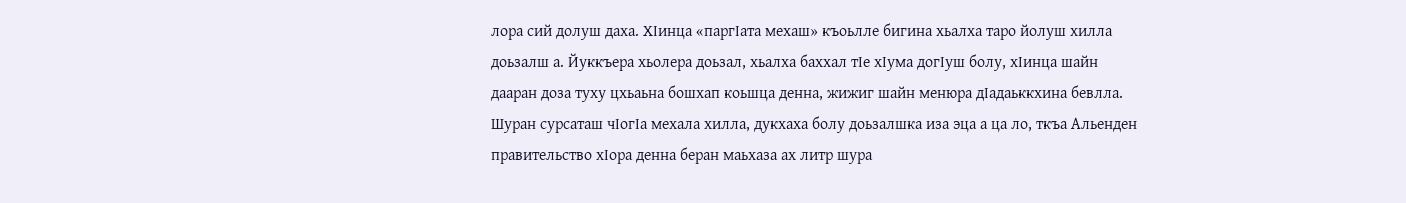лора сий долуш даха. ХӀинца «паргӀата мехаш» къоьлле бигина хьалха таро йолуш хилла доьзалш а. Йуккъера хьолера доьзал, хьалха баххал тӀе хӀума догӀуш болу, хӀинца шайн дааран доза туху цхьаьна бошхап коьшца денна, жижиг шайн менюра дӀадаьккхина бевлла. Шуран сурсаташ чӀогӀа мехала хилла, дукхаха болу доьзалшка иза эца а ца ло, ткъа Альенден правительство хӀора денна беран маьхаза ах литр шура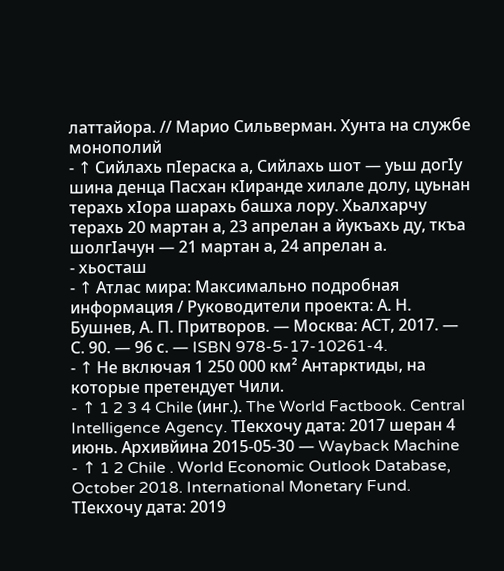латтайора. // Марио Сильверман. Хунта на службе монополий
- ↑ Сийлахь пӀераска а, Сийлахь шот — уьш догӀу шина денца Пасхан кӀиранде хилале долу, цуьнан терахь хӀора шарахь башха лору. Хьалхарчу терахь 20 мартан а, 23 апрелан а йукъахь ду, ткъа шолгӀачун — 21 мартан а, 24 апрелан а.
- хьосташ
- ↑ Атлас мира: Максимально подробная информация / Руководители проекта: А. Н. Бушнев, А. П. Притворов. — Москва: АСТ, 2017. — С. 90. — 96 с. — ISBN 978-5-17-10261-4.
- ↑ Не включая 1 250 000 км² Антарктиды, на которые претендует Чили.
- ↑ 1 2 3 4 Chile (инг.). The World Factbook. Central Intelligence Agency. ТӀекхочу дата: 2017 шеран 4 июнь. Архивйина 2015-05-30 — Wayback Machine
- ↑ 1 2 Chile . World Economic Outlook Database, October 2018. International Monetary Fund. ТӀекхочу дата: 2019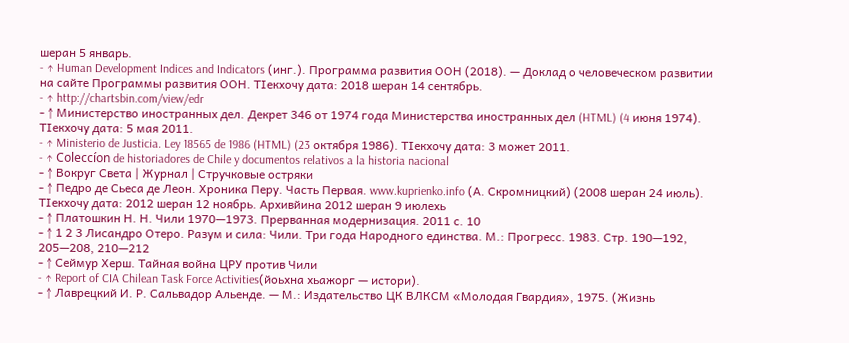шеран 5 январь.
- ↑ Human Development Indices and Indicators (инг.). Программа развития ООН (2018). — Доклад о человеческом развитии на сайте Программы развития ООН. ТӀекхочу дата: 2018 шеран 14 сентябрь.
- ↑ http://chartsbin.com/view/edr
- ↑ Министерство иностранных дел. Декрет 346 от 1974 года Министерства иностранных дел (HTML) (4 июня 1974). ТӀекхочу дата: 5 мая 2011.
- ↑ Ministerio de Justicia. Ley 18565 de 1986 (HTML) (23 октября 1986). ТӀекхочу дата: 3 может 2011.
- ↑ Coleccíon de historiadores de Chile y documentos relativos a la historia nacional
- ↑ Вокруг Света | Журнал | Стручковые остряки
- ↑ Педро де Сьеса де Леон. Хроника Перу. Часть Первая. www.kuprienko.info (А. Скромницкий) (2008 шеран 24 июль). ТӀекхочу дата: 2012 шеран 12 ноябрь. Архивйина 2012 шеран 9 июлехь
- ↑ Платошкин Н. Н. Чили 1970—1973. Прерванная модернизация. 2011 с. 10
- ↑ 1 2 3 Лисандро Отеро. Разум и сила: Чили. Три года Народного единства. М.: Прогресс. 1983. Стр. 190—192, 205—208, 210—212
- ↑ Сеймур Херш. Тайная война ЦРУ против Чили
- ↑ Report of CIA Chilean Task Force Activities(йоьхна хьажорг — истори).
- ↑ Лаврецкий И. Р. Сальвадор Альенде. — М.: Издательство ЦК ВЛКСМ «Молодая Гвардия», 1975. (Жизнь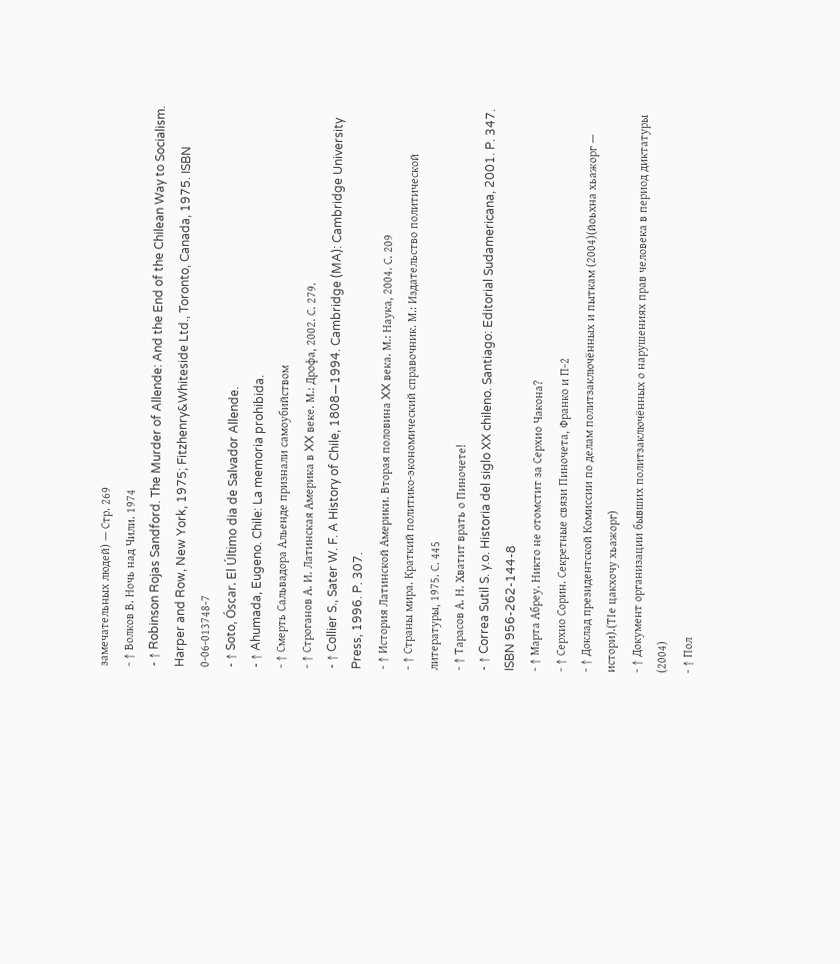замечательных людей) — Стр. 269
- ↑ Волков В. Ночь над Чили. 1974
- ↑ Robinson Rojas Sandford. The Murder of Allende: And the End of the Chilean Way to Socialism. Harper and Row, New York, 1975; Fitzhenry&Whiteside Ltd., Toronto, Canada, 1975. ISBN 0-06-013748-7
- ↑ Soto, Óscar. El Último dia de Salvador Allende.
- ↑ Ahumada, Eugeno. Chile: La memoria prohibida.
- ↑ Смерть Сальвадора Альенде признали самоубийством
- ↑ Строганов А. И. Латинская Америка в XX веке. М.: Дрофа, 2002. С. 279.
- ↑ Collier S., Sater W. F. A History of Chile, 1808—1994. Cambridge (MA): Cambridge University Press, 1996. P. 307.
- ↑ История Латинской Америки. Вторая половина XX века. М.: Наука, 2004. С. 209
- ↑ Страны мира. Краткий политико-экономический справочник. М.: Издательство политической литературы, 1975. С. 445
- ↑ Тарасов А. Н. Хватит врать о Пиночете!
- ↑ Correa Sutil S. y.o. Historia del siglo XX chileno. Santiago: Editorial Sudamericana, 2001. P. 347. ISBN 956-262-144-8
- ↑ Марта Абреу. Никто не отомстит за Серхио Чакона?
- ↑ Серхио Сорин. Секретные связи Пиночета, Франко и П-2
- ↑ Доклад президентской Комиссии по делам политзаключённых и пыткам (2004)(йоьхна хьажорг — истори).(ТӀе цакхочу хьажорг)
- ↑ Документ организации бывших политзаключённых о нарушениях прав человека в период диктатуры (2004)
- ↑ Пол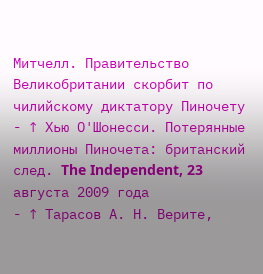Митчелл. Правительство Великобритании скорбит по чилийскому диктатору Пиночету
- ↑ Хью О'Шонесси. Потерянные миллионы Пиночета: британский след. The Independent, 23 августа 2009 года
- ↑ Тарасов А. Н. Верите,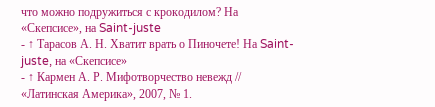что можно подружиться с крокодилом? На «Скепсисе», на Saint-juste
- ↑ Тарасов А. Н. Хватит врать о Пиночете! На Saint-juste, на «Скепсисе»
- ↑ Кармен А. Р. Мифотворчество невежд // «Латинская Америка», 2007, № 1.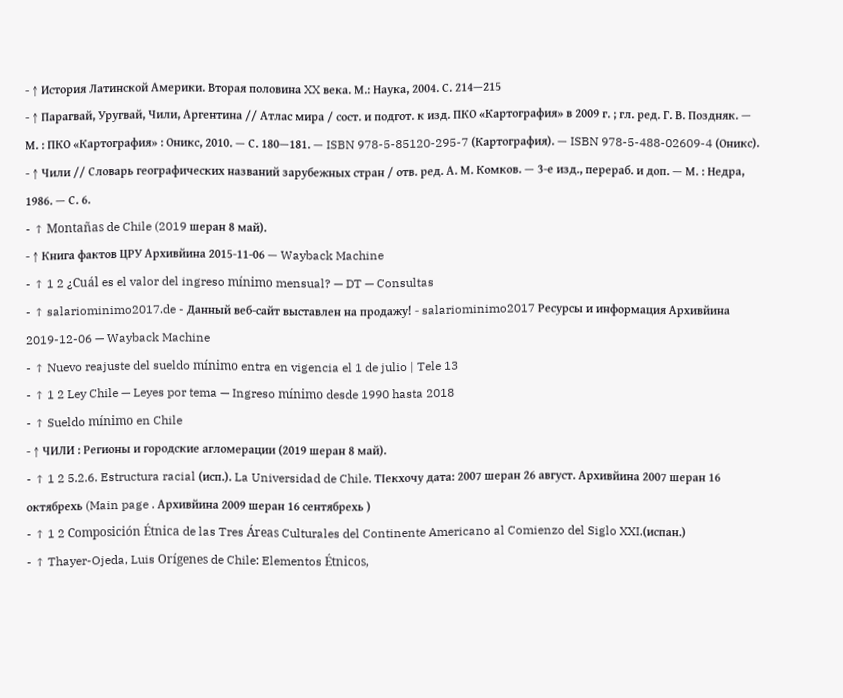- ↑ История Латинской Америки. Вторая половина XX века. М.: Наука, 2004. С. 214—215
- ↑ Парагвай, Уругвай, Чили, Аргентина // Атлас мира / сост. и подгот. к изд. ПКО «Картография» в 2009 г. ; гл. ред. Г. В. Поздняк. — М. : ПКО «Картография» : Оникс, 2010. — С. 180—181. — ISBN 978-5-85120-295-7 (Картография). — ISBN 978-5-488-02609-4 (Оникс).
- ↑ Чили // Словарь географических названий зарубежных стран / отв. ред. А. М. Комков. — 3-е изд., перераб. и доп. — М. : Недра, 1986. — С. 6.
- ↑ Montañas de Chile (2019 шеран 8 май).
- ↑ Книга фактов ЦРУ Архивйина 2015-11-06 — Wayback Machine
- ↑ 1 2 ¿Cuál es el valor del ingreso mínimo mensual? — DT — Consultas
- ↑ salariominimo2017.de - Данный веб-сайт выставлен на продажу! - salariominimo2017 Ресурсы и информация Архивйина 2019-12-06 — Wayback Machine
- ↑ Nuevo reajuste del sueldo mínimo entra en vigencia el 1 de julio | Tele 13
- ↑ 1 2 Ley Chile — Leyes por tema — Ingreso mínimo desde 1990 hasta 2018
- ↑ Sueldo mínimo en Chile
- ↑ ЧИЛИ : Регионы и городские агломерации (2019 шеран 8 май).
- ↑ 1 2 5.2.6. Estructura racial (исп.). La Universidad de Chile. ТӀекхочу дата: 2007 шеран 26 август. Архивйина 2007 шеран 16 октябрехь (Main page . Архивйина 2009 шеран 16 сентябрехь )
- ↑ 1 2 Composición Étnica de las Tres Áreas Culturales del Continente Americano al Comienzo del Siglo XXI.(испан.)
- ↑ Thayer-Ojeda, Luis Orígenes de Chile: Elementos Étnicos,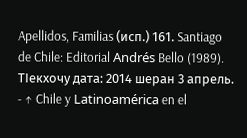Apellidos, Familias (исп.) 161. Santiago de Chile: Editorial Andrés Bello (1989). ТӀекхочу дата: 2014 шеран 3 апрель.
- ↑ Chile y Latinoamérica en el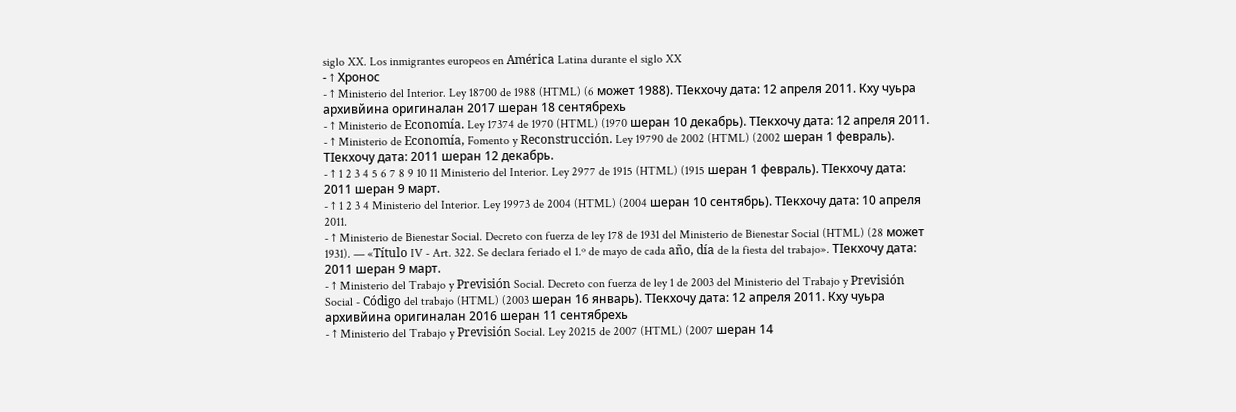siglo XX. Los inmigrantes europeos en América Latina durante el siglo XX
- ↑ Хронос
- ↑ Ministerio del Interior. Ley 18700 de 1988 (HTML) (6 может 1988). ТӀекхочу дата: 12 апреля 2011. Кху чуьра архивйина оригиналан 2017 шеран 18 сентябрехь
- ↑ Ministerio de Economía. Ley 17374 de 1970 (HTML) (1970 шеран 10 декабрь). ТӀекхочу дата: 12 апреля 2011.
- ↑ Ministerio de Economía, Fomento y Reconstrucción. Ley 19790 de 2002 (HTML) (2002 шеран 1 февраль). ТӀекхочу дата: 2011 шеран 12 декабрь.
- ↑ 1 2 3 4 5 6 7 8 9 10 11 Ministerio del Interior. Ley 2977 de 1915 (HTML) (1915 шеран 1 февраль). ТӀекхочу дата: 2011 шеран 9 март.
- ↑ 1 2 3 4 Ministerio del Interior. Ley 19973 de 2004 (HTML) (2004 шеран 10 сентябрь). ТӀекхочу дата: 10 апреля 2011.
- ↑ Ministerio de Bienestar Social. Decreto con fuerza de ley 178 de 1931 del Ministerio de Bienestar Social (HTML) (28 может 1931). — «Título IV - Art. 322. Se declara feriado el 1.º de mayo de cada año, día de la fiesta del trabajo». ТӀекхочу дата: 2011 шеран 9 март.
- ↑ Ministerio del Trabajo y Previsión Social. Decreto con fuerza de ley 1 de 2003 del Ministerio del Trabajo y Previsión Social - Código del trabajo (HTML) (2003 шеран 16 январь). ТӀекхочу дата: 12 апреля 2011. Кху чуьра архивйина оригиналан 2016 шеран 11 сентябрехь
- ↑ Ministerio del Trabajo y Previsión Social. Ley 20215 de 2007 (HTML) (2007 шеран 14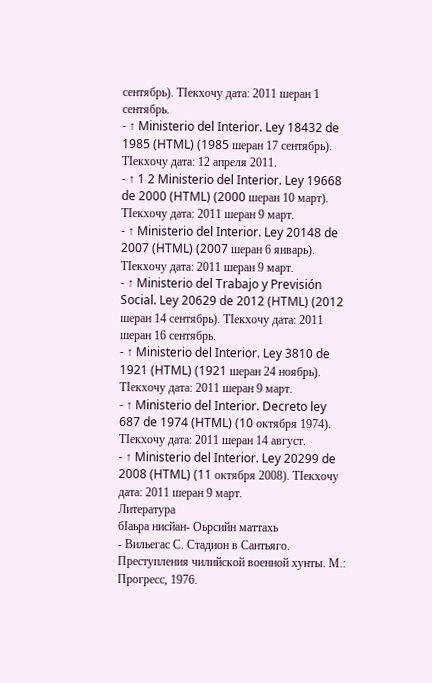сентябрь). ТӀекхочу дата: 2011 шеран 1 сентябрь.
- ↑ Ministerio del Interior. Ley 18432 de 1985 (HTML) (1985 шеран 17 сентябрь). ТӀекхочу дата: 12 апреля 2011.
- ↑ 1 2 Ministerio del Interior. Ley 19668 de 2000 (HTML) (2000 шеран 10 март). ТӀекхочу дата: 2011 шеран 9 март.
- ↑ Ministerio del Interior. Ley 20148 de 2007 (HTML) (2007 шеран 6 январь). ТӀекхочу дата: 2011 шеран 9 март.
- ↑ Ministerio del Trabajo y Previsión Social. Ley 20629 de 2012 (HTML) (2012 шеран 14 сентябрь). ТӀекхочу дата: 2011 шеран 16 сентябрь.
- ↑ Ministerio del Interior. Ley 3810 de 1921 (HTML) (1921 шеран 24 ноябрь). ТӀекхочу дата: 2011 шеран 9 март.
- ↑ Ministerio del Interior. Decreto ley 687 de 1974 (HTML) (10 октября 1974). ТӀекхочу дата: 2011 шеран 14 август.
- ↑ Ministerio del Interior. Ley 20299 de 2008 (HTML) (11 октября 2008). ТӀекхочу дата: 2011 шеран 9 март.
Литература
бӀаьра нисйан- Оьрсийн маттахь
- Вильегас С. Стадион в Сантьяго. Преступления чилийской военной хунты. М.: Прогресс, 1976.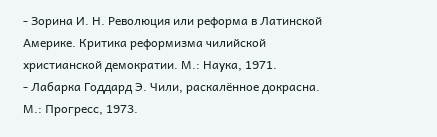- Зорина И. Н. Революция или реформа в Латинской Америке. Критика реформизма чилийской христианской демократии. М.: Наука, 1971.
- Лабарка Годдард Э. Чили, раскалённое докрасна. М.: Прогресс, 1973.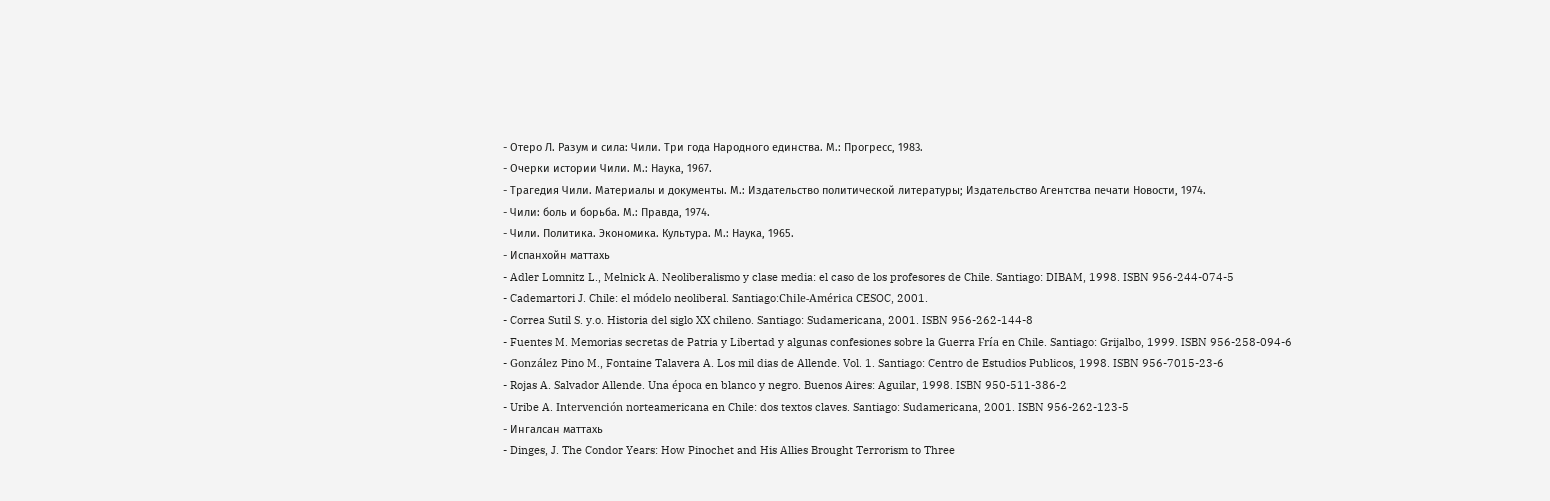- Отеро Л. Разум и сила: Чили. Три года Народного единства. М.: Прогресс, 1983.
- Очерки истории Чили. М.: Наука, 1967.
- Трагедия Чили. Материалы и документы. М.: Издательство политической литературы; Издательство Агентства печати Новости, 1974.
- Чили: боль и борьба. М.: Правда, 1974.
- Чили. Политика. Экономика. Культура. М.: Наука, 1965.
- Испанхойн маттахь
- Adler Lomnitz L., Melnick A. Neoliberalismo y clase media: el caso de los profesores de Chile. Santiago: DIBAM, 1998. ISBN 956-244-074-5
- Cademartori J. Chile: el módelo neoliberal. Santiago:Chile-América CESOC, 2001.
- Correa Sutil S. y.o. Historia del siglo XX chileno. Santiago: Sudamericana, 2001. ISBN 956-262-144-8
- Fuentes M. Memorias secretas de Patria y Libertad y algunas confesiones sobre la Guerra Fría en Chile. Santiago: Grijalbo, 1999. ISBN 956-258-094-6
- González Pino M., Fontaine Talavera A. Los mil dias de Allende. Vol. 1. Santiago: Centro de Estudios Publicos, 1998. ISBN 956-7015-23-6
- Rojas A. Salvador Allende. Una época en blanco y negro. Buenos Aires: Aguilar, 1998. ISBN 950-511-386-2
- Uribe A. Intervención norteamericana en Chile: dos textos claves. Santiago: Sudamericana, 2001. ISBN 956-262-123-5
- Ингалсан маттахь
- Dinges, J. The Condor Years: How Pinochet and His Allies Brought Terrorism to Three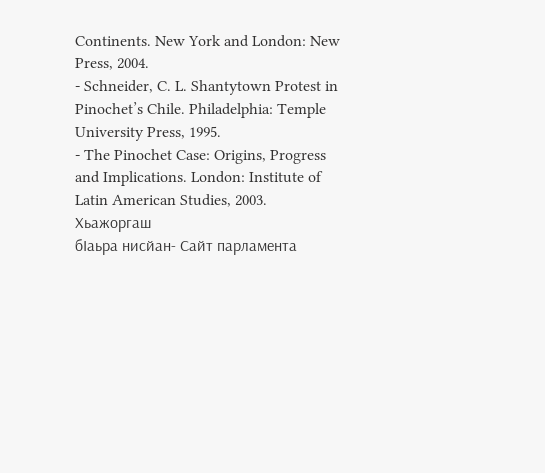Continents. New York and London: New Press, 2004.
- Schneider, C. L. Shantytown Protest in Pinochet’s Chile. Philadelphia: Temple University Press, 1995.
- The Pinochet Case: Origins, Progress and Implications. London: Institute of Latin American Studies, 2003.
Хьажоргаш
бӀаьра нисйан- Сайт парламента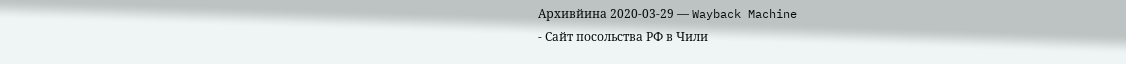Архивйина 2020-03-29 — Wayback Machine
- Сайт посольства РФ в Чили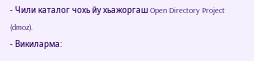- Чили каталог чохь йу хьажоргаш Open Directory Project (dmoz).
- Викиларма: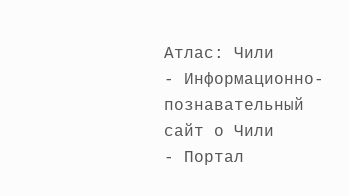Атлас: Чили
- Информационно-познавательный сайт о Чили
- Портал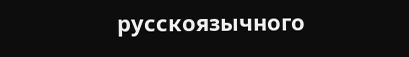русскоязычного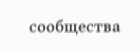сообщества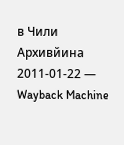в Чили Архивйина 2011-01-22 — Wayback Machine